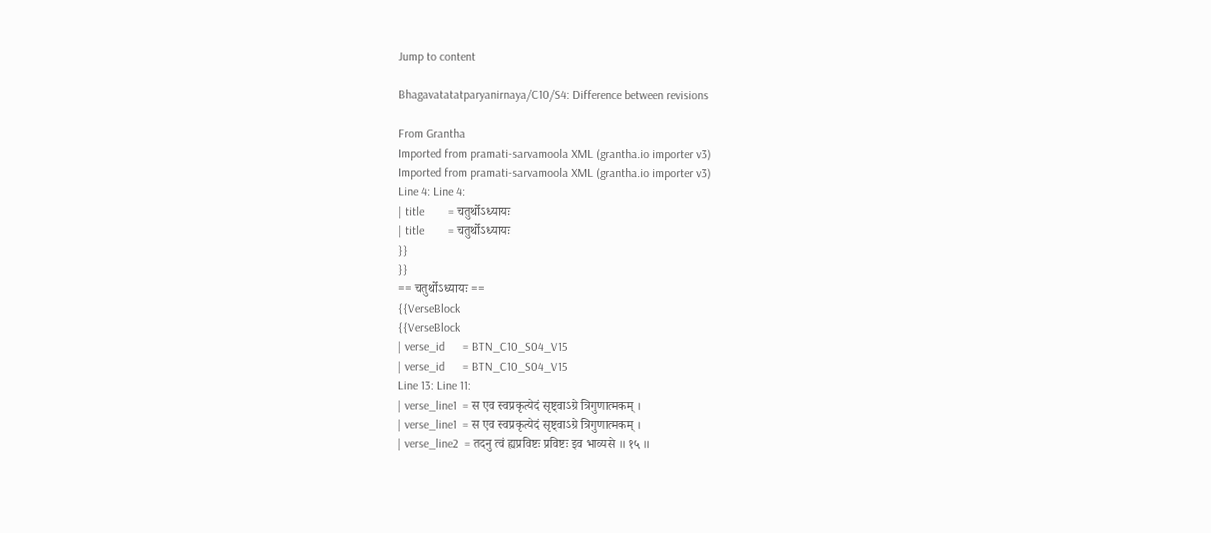Jump to content

Bhagavatatatparyanirnaya/C10/S4: Difference between revisions

From Grantha
Imported from pramati-sarvamoola XML (grantha.io importer v3)
Imported from pramati-sarvamoola XML (grantha.io importer v3)
Line 4: Line 4:
| title        = चतुर्थोऽध्यायः
| title        = चतुर्थोऽध्यायः
}}
}}
== चतुर्थोऽध्यायः ==
{{VerseBlock
{{VerseBlock
| verse_id      = BTN_C10_S04_V15
| verse_id      = BTN_C10_S04_V15
Line 13: Line 11:
| verse_line1  = स एव स्वप्रकृत्येदं सृष्ट्वाऽग्रे त्रिगुणात्मकम् ।
| verse_line1  = स एव स्वप्रकृत्येदं सृष्ट्वाऽग्रे त्रिगुणात्मकम् ।
| verse_line2  = तदनु त्वं ह्यप्रविष्टः प्रविष्टः इव भाव्यसे ॥ १५ ॥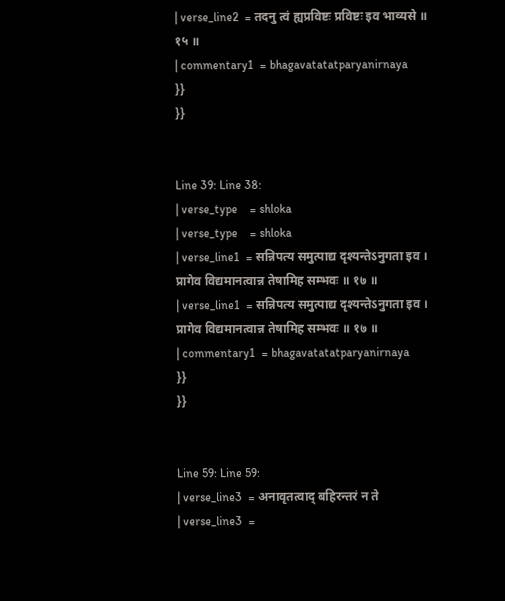| verse_line2  = तदनु त्वं ह्यप्रविष्टः प्रविष्टः इव भाव्यसे ॥ १५ ॥
| commentary1  = bhagavatatatparyanirnaya
}}
}}


Line 39: Line 38:
| verse_type    = shloka
| verse_type    = shloka
| verse_line1  = सन्निपत्य समुत्पाद्य दृश्यन्तेऽनुगता इव । प्रागेव विद्यमानत्वान्न तेषामिह सम्भवः ॥ १७ ॥
| verse_line1  = सन्निपत्य समुत्पाद्य दृश्यन्तेऽनुगता इव । प्रागेव विद्यमानत्वान्न तेषामिह सम्भवः ॥ १७ ॥
| commentary1  = bhagavatatatparyanirnaya
}}
}}


Line 59: Line 59:
| verse_line3  = अनावृतत्वाद् बहिरन्तरं न ते
| verse_line3  =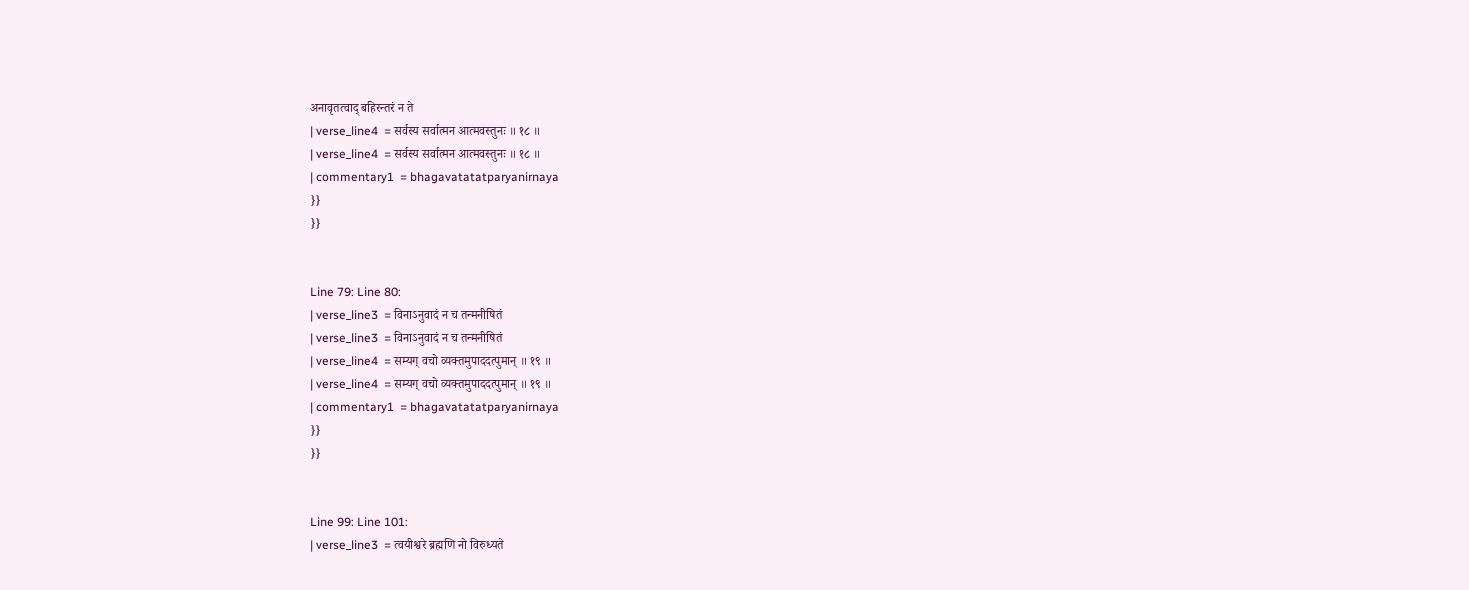अनावृतत्वाद् बहिरन्तरं न ते
| verse_line4  = सर्वस्य सर्वात्मन आत्मवस्तुनः ॥ १८ ॥
| verse_line4  = सर्वस्य सर्वात्मन आत्मवस्तुनः ॥ १८ ॥
| commentary1  = bhagavatatatparyanirnaya
}}
}}


Line 79: Line 80:
| verse_line3  = विनाऽनुवादं न च तन्मनीषितं
| verse_line3  = विनाऽनुवादं न च तन्मनीषितं
| verse_line4  = सम्यग् वचो व्यक्तमुपाददत्पुमान् ॥ १९ ॥
| verse_line4  = सम्यग् वचो व्यक्तमुपाददत्पुमान् ॥ १९ ॥
| commentary1  = bhagavatatatparyanirnaya
}}
}}


Line 99: Line 101:
| verse_line3  = त्वयीश्वरे ब्रह्मणि नो विरुध्यते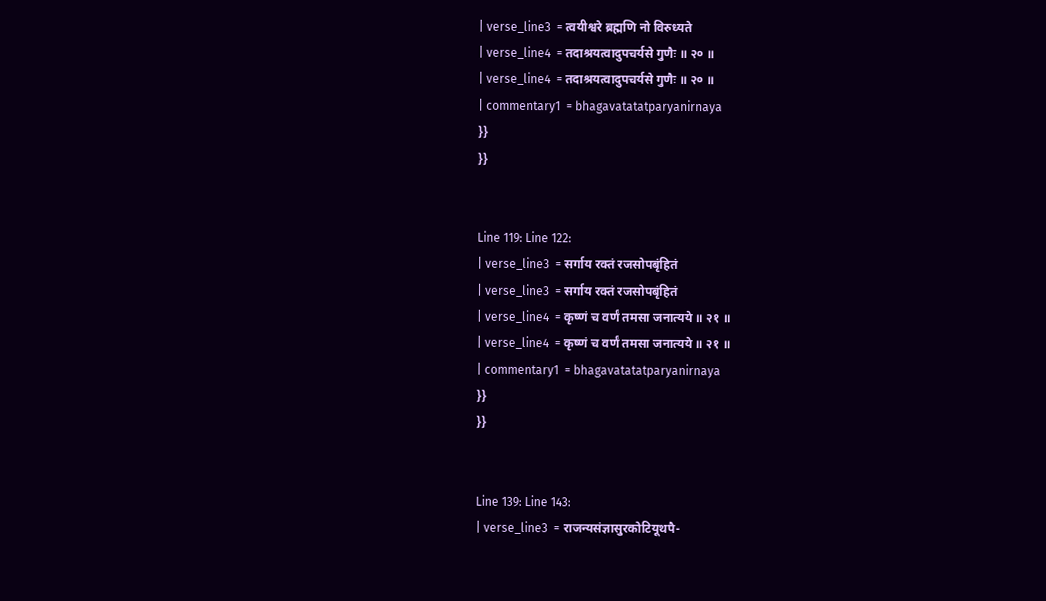| verse_line3  = त्वयीश्वरे ब्रह्मणि नो विरुध्यते
| verse_line4  = तदाश्रयत्वादुपचर्यसे गुणैः ॥ २० ॥
| verse_line4  = तदाश्रयत्वादुपचर्यसे गुणैः ॥ २० ॥
| commentary1  = bhagavatatatparyanirnaya
}}
}}


Line 119: Line 122:
| verse_line3  = सर्गाय रक्तं रजसोपबृंहितं
| verse_line3  = सर्गाय रक्तं रजसोपबृंहितं
| verse_line4  = कृष्णं च वर्णं तमसा जनात्यये ॥ २१ ॥
| verse_line4  = कृष्णं च वर्णं तमसा जनात्यये ॥ २१ ॥
| commentary1  = bhagavatatatparyanirnaya
}}
}}


Line 139: Line 143:
| verse_line3  = राजन्यसंज्ञासुरकोटियूथपै-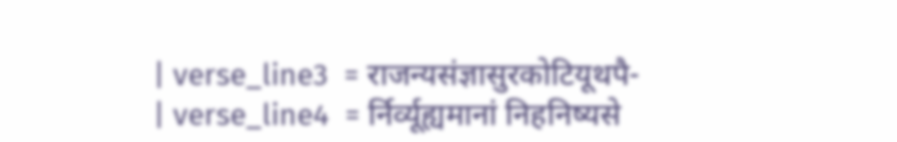| verse_line3  = राजन्यसंज्ञासुरकोटियूथपै-
| verse_line4  = र्निर्व्यूह्यमानां निहनिष्यसे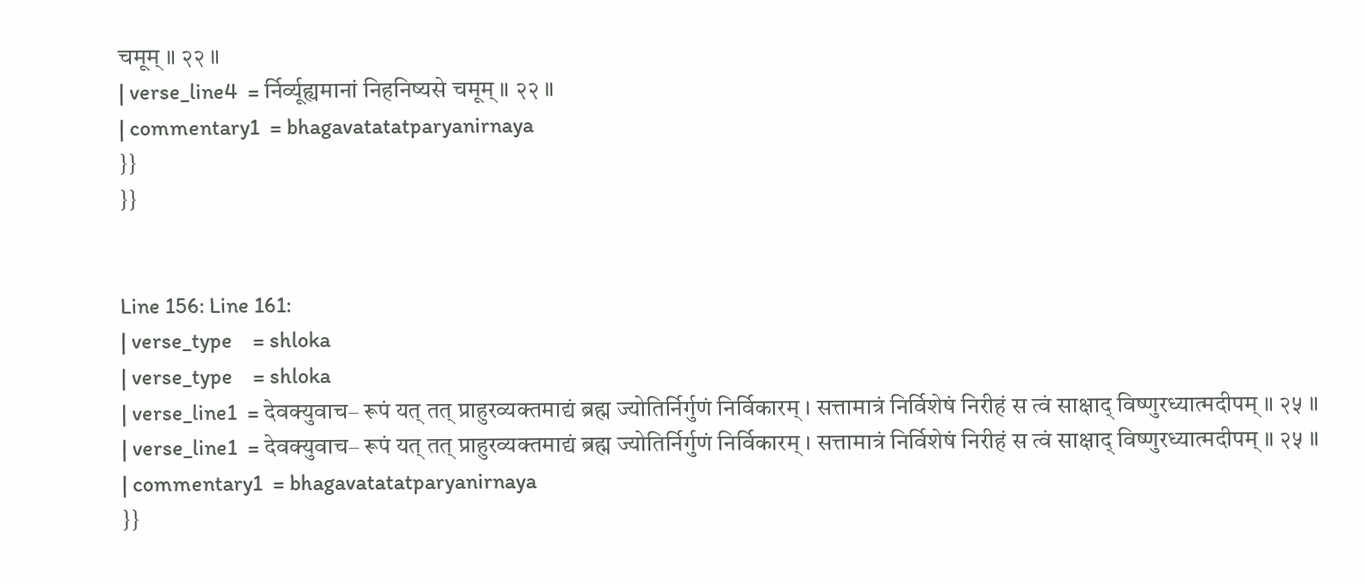चमूम् ॥ २२ ॥
| verse_line4  = र्निर्व्यूह्यमानां निहनिष्यसे चमूम् ॥ २२ ॥
| commentary1  = bhagavatatatparyanirnaya
}}
}}


Line 156: Line 161:
| verse_type    = shloka
| verse_type    = shloka
| verse_line1  = देवक्युवाच– रूपं यत् तत् प्राहुरव्यक्तमाद्यं ब्रह्म ज्योतिर्निर्गुणं निर्विकारम् । सत्तामात्रं निर्विशेषं निरीहं स त्वं साक्षाद् विष्णुरध्यात्मदीपम् ॥ २५ ॥
| verse_line1  = देवक्युवाच– रूपं यत् तत् प्राहुरव्यक्तमाद्यं ब्रह्म ज्योतिर्निर्गुणं निर्विकारम् । सत्तामात्रं निर्विशेषं निरीहं स त्वं साक्षाद् विष्णुरध्यात्मदीपम् ॥ २५ ॥
| commentary1  = bhagavatatatparyanirnaya
}}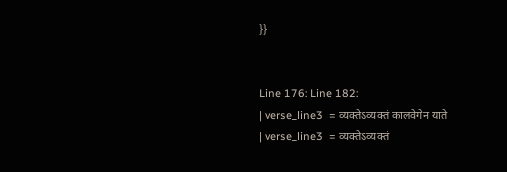}}


Line 176: Line 182:
| verse_line3  = व्यक्तेऽव्यक्तं कालवेगेन याते
| verse_line3  = व्यक्तेऽव्यक्तं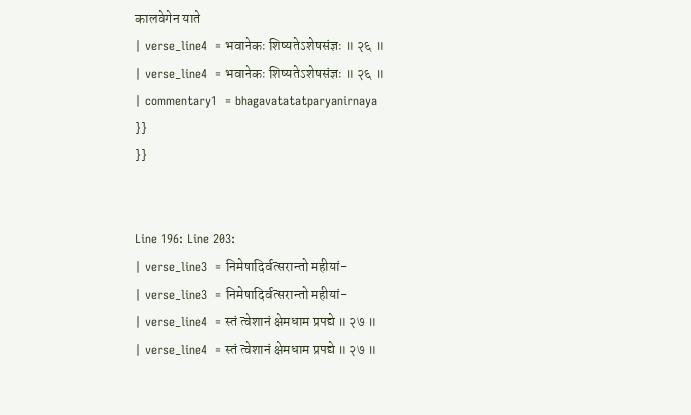कालवेगेन याते
| verse_line4  = भवानेकः शिष्यतेऽशेषसंज्ञः ॥ २६ ॥
| verse_line4  = भवानेकः शिष्यतेऽशेषसंज्ञः ॥ २६ ॥
| commentary1  = bhagavatatatparyanirnaya
}}
}}


Line 196: Line 203:
| verse_line3  = निमेषादिर्वत्सरान्तो महीयां-
| verse_line3  = निमेषादिर्वत्सरान्तो महीयां-
| verse_line4  = स्तं त्वेशानं क्षेमधाम प्रपद्ये ॥ २७ ॥
| verse_line4  = स्तं त्वेशानं क्षेमधाम प्रपद्ये ॥ २७ ॥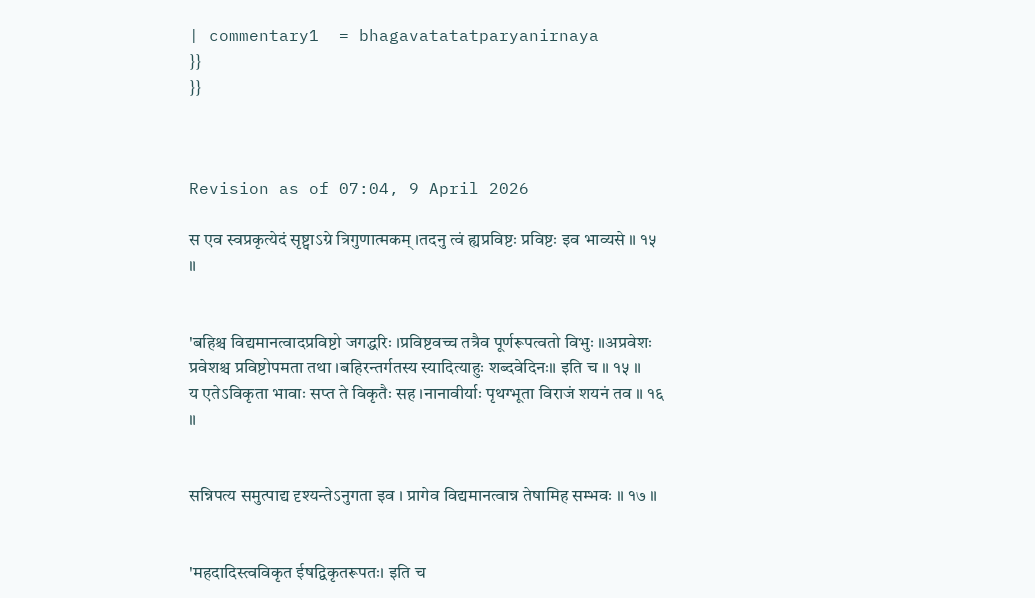| commentary1  = bhagavatatatparyanirnaya
}}
}}



Revision as of 07:04, 9 April 2026

स एव स्वप्रकृत्येदं सृष्ट्वाऽग्रे त्रिगुणात्मकम् ।तदनु त्वं ह्यप्रविष्टः प्रविष्टः इव भाव्यसे ॥ १५ ॥


'बहिश्च विद्यमानत्वादप्रविष्टो जगद्धरिः ।प्रविष्टवच्च तत्रैव पूर्णरूपत्वतो विभुः ॥अप्रवेशः प्रवेशश्च प्रविष्टोपमता तथा ।बहिरन्तर्गतस्य स्यादित्याहुः शब्दवेदिनः॥ इति च ॥ १५ ॥
य एतेऽविकृता भावाः सप्त ते विकृतैः सह ।नानावीर्याः पृथग्भूता विराजं शयनं तव ॥ १६ ॥


सन्निपत्य समुत्पाद्य दृश्यन्तेऽनुगता इव । प्रागेव विद्यमानत्वान्न तेषामिह सम्भवः ॥ १७ ॥


'महदादिस्त्वविकृत ईषद्विकृतरूपतः। इति च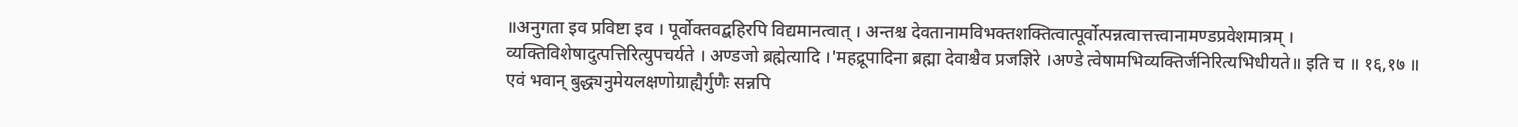॥अनुगता इव प्रविष्टा इव । पूर्वोक्तवद्बहिरपि विद्यमानत्वात् । अन्तश्च देवतानामविभक्तशक्तित्वात्पूर्वोत्पन्नत्वात्तत्त्वानामण्डप्रवेशमात्रम् । व्यक्तिविशेषादुत्पत्तिरित्युपचर्यते । अण्डजो ब्रह्मेत्यादि ।'महद्रूपादिना ब्रह्मा देवाश्चैव प्रजज्ञिरे ।अण्डे त्वेषामभिव्यक्तिर्जनिरित्यभिधीयते॥ इति च ॥ १६,१७ ॥
एवं भवान् बुद्ध्यनुमेयलक्षणोग्राह्यैर्गुणैः सन्नपि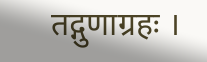तद्गुणाग्रहः ।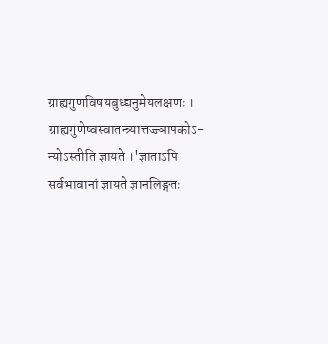ग्राह्यगुणविषयबुध्द्यनुमेयलक्षणः । ग्राह्यगुणेष्वस्वातन्त्र्यात्तज्ज्ञापकोऽ- न्योऽस्तीति ज्ञायते ।'ज्ञाताऽपि सर्वभावानां ज्ञायते ज्ञानलिङ्गतः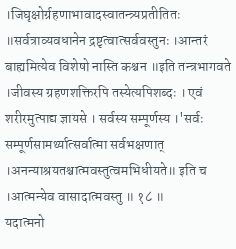।जिघृक्षोर्ग्रहणाभावादस्वातन्त्र्यप्रतीतितः ॥सर्वत्राव्यवधानेन द्रष्टृत्वात्सर्ववस्तुनः ।आन्तरं बाह्यमित्येव विशेषो नास्ति कश्चन ॥इति तन्त्रभागवते ।जीवस्य ग्रहणशक्तिरपि तस्येत्यपिशब्दः । एवं शरीरमुत्पाद्य ज्ञायसे । सर्वस्य सम्पूर्णस्य ।'सर्वः सम्पूर्णसामर्थ्यात्सर्वात्मा सर्वभक्षणात् ।अनन्याश्रयतश्चात्मवस्तुत्वमभिधीयते॥ इति च ।आत्मन्येव वासादात्मवस्तु ॥ १८ ॥
यदात्मनो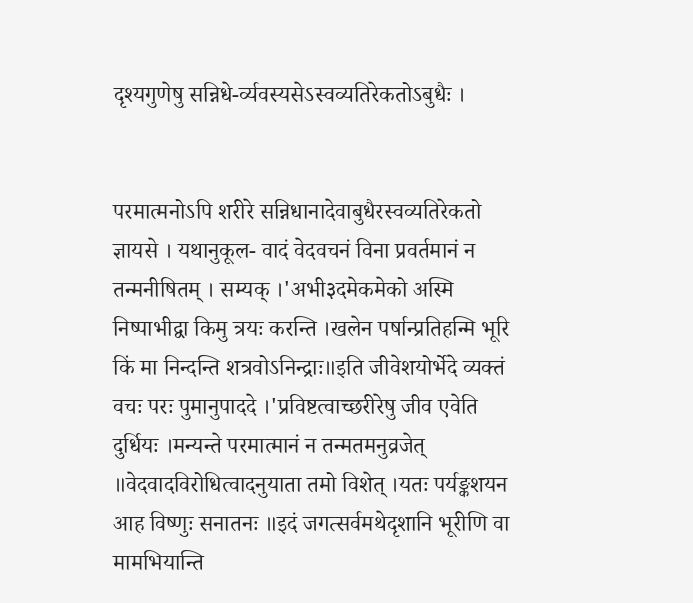दृश्यगुणेषु सन्निधे-र्व्यवस्यसेऽस्वव्यतिरेकतोऽबुधैः ।


परमात्मनोऽपि शरीरे सन्निधानादेवाबुधैरस्वव्यतिरेकतो ज्ञायसे । यथानुकूल- वादं वेदवचनं विना प्रवर्तमानं न तन्मनीषितम् । सम्यक् ।'अभी३दमेकमेको अस्मि निष्पाभीद्वा किमु त्रयः करन्ति ।खलेन पर्षान्प्रतिहन्मि भूरि किं मा निन्दन्ति शत्रवोऽनिन्द्राः॥इति जीवेशयोर्भेदे व्यक्तं वचः परः पुमानुपाददे ।'प्रविष्टत्वाच्छरीरेषु जीव एवेति दुर्धियः ।मन्यन्ते परमात्मानं न तन्मतमनुव्रजेत् ॥वेदवादविरोधित्वादनुयाता तमो विशेत् ।यतः पर्यङ्कशयन आह विष्णुः सनातनः ॥इदं जगत्सर्वमथेदृशानि भूरीणि वा मामभियान्ति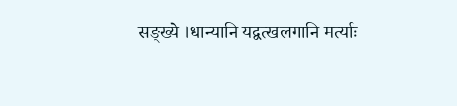सङ्ख्ये ।धान्यानि यद्वत्खलगानि मर्त्याः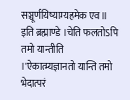सञ्चूर्णयिष्याम्यहमेक एव॥ इति ब्रह्माण्डे ।चेति फलतोऽपि तमो यान्तीति ।'ऐकात्म्यज्ञानतो यान्ति तमो भेदात्परं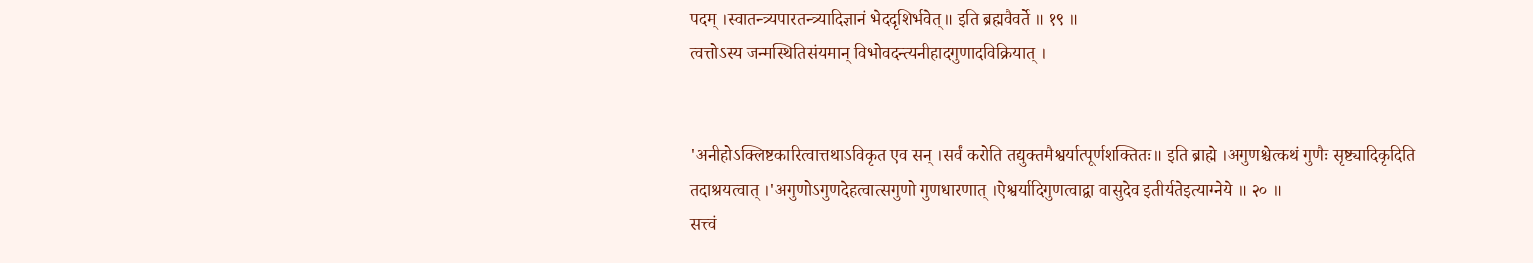पदम् ।स्वातन्त्र्यपारतन्त्र्यादिज्ञानं भेददृशिर्भवेत्॥ इति ब्रह्मवैवर्ते ॥ १९ ॥
त्वत्तोऽस्य जन्मस्थितिसंयमान् विभोवदन्त्यनीहादगुणादविक्रियात् ।


'अनीहोऽक्लिष्टकारित्वात्तथाऽविकृत एव सन् ।सर्वं करोति तद्युक्तमैश्वर्यात्पूर्णशक्तितः॥ इति ब्राह्मे ।अगुणश्चेत्कथं गुणैः सृष्ट्यादिकृदिति तदाश्रयत्वात् ।'अगुणोऽगुणदेहत्वात्सगुणो गुणधारणात् ।ऐश्वर्यादिगुणत्वाद्वा वासुदेव इतीर्यतेइत्याग्नेये ॥ २० ॥
सत्त्वं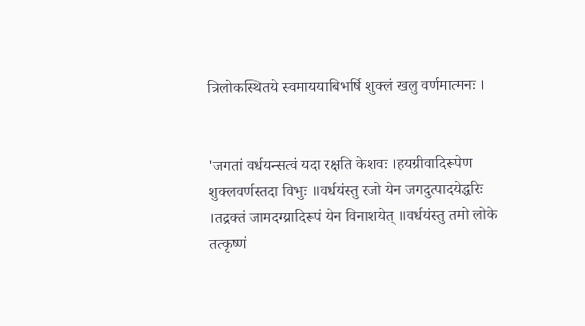त्रिलोकस्थितये स्वमाययाबिभर्षि शुक्लं खलु वर्णमात्मनः ।


'जगतां वर्धयन्सत्वं यदा रक्षति केशवः ।हयग्रीवादिरूपेण शुक्लवर्णस्तदा विभुः ॥वर्धयंस्तु रजो येन जगदुत्पादयेद्धरिः ।तद्रक्तं जामदग्य्रादिरूपं येन विनाशयेत् ॥वर्धयंस्तु तमो लोके तत्कृष्णं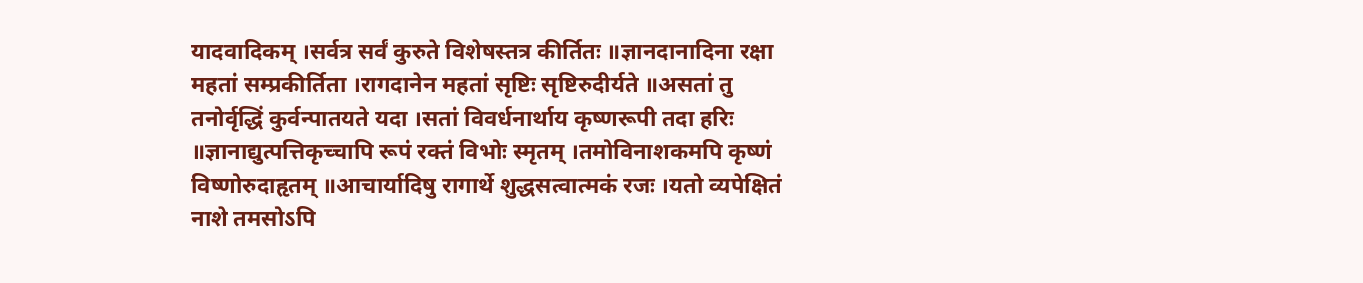यादवादिकम् ।सर्वत्र सर्वं कुरुते विशेषस्तत्र कीर्तितः ॥ज्ञानदानादिना रक्षा महतां सम्प्रकीर्तिता ।रागदानेन महतां सृष्टिः सृष्टिरुदीर्यते ॥असतां तु तनोर्वृद्धिं कुर्वन्पातयते यदा ।सतां विवर्धनार्थाय कृष्णरूपी तदा हरिः ॥ज्ञानाद्युत्पत्तिकृच्चापि रूपं रक्तं विभोः स्मृतम् ।तमोविनाशकमपि कृष्णं विष्णोरुदाहृतम् ॥आचार्यादिषु रागार्थे शुद्धसत्वात्मकं रजः ।यतो व्यपेक्षितं नाशे तमसोऽपि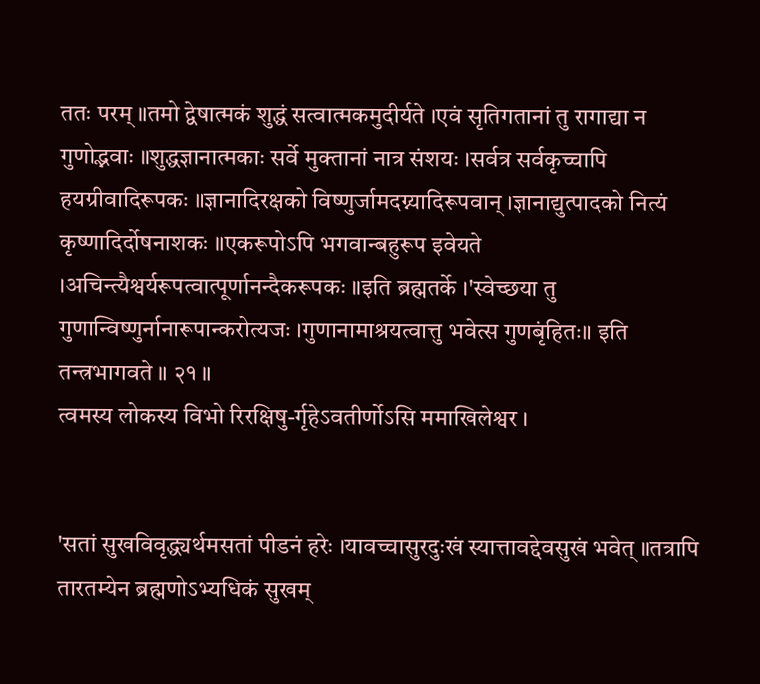ततः परम् ॥तमो द्वेषात्मकं शुद्धं सत्वात्मकमुदीर्यते ।एवं सृतिगतानां तु रागाद्या न गुणोद्भवाः ॥शुद्धज्ञानात्मकाः सर्वे मुक्तानां नात्र संशयः ।सर्वत्र सर्वकृच्चापि हयग्रीवादिरूपकः ॥ज्ञानादिरक्षको विष्णुर्जामदग्न्यादिरूपवान् ।ज्ञानाद्युत्पादको नित्यं कृष्णादिर्दोषनाशकः ॥एकरूपोऽपि भगवान्बहुरूप इवेयते ।अचिन्त्यैश्वर्यरूपत्वात्पूर्णानन्दैकरूपकः ॥इति ब्रह्मतर्के ।'स्वेच्छया तु गुणान्विष्णुर्नानारूपान्करोत्यजः ।गुणानामाश्रयत्वात्तु भवेत्स गुणबृंहितः॥ इति तन्त्रभागवते ॥ २१ ॥
त्वमस्य लोकस्य विभो रिरक्षिषु-र्गृहेऽवतीर्णोऽसि ममाखिलेश्वर ।


'सतां सुखविवृद्ध्यर्थमसतां पीडनं हरेः ।यावच्चासुरदुःखं स्यात्तावद्देवसुखं भवेत् ॥तत्रापि तारतम्येन ब्रह्मणोऽभ्यधिकं सुखम्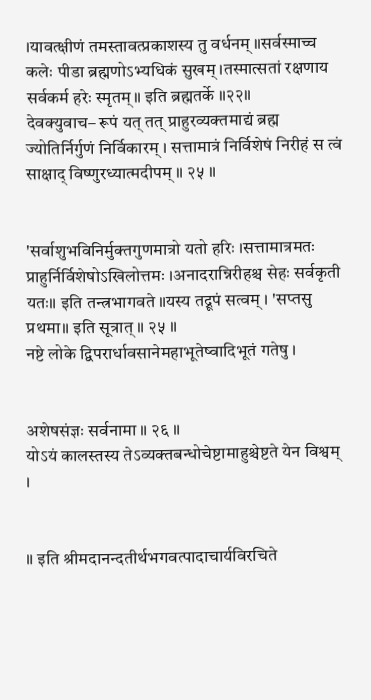।यावत्क्षीणं तमस्तावत्प्रकाशस्य तु वर्धनम् ॥सर्वस्माच्च कलेः पीडा ब्रह्मणोऽभ्यधिकं सुखम् ।तस्मात्सतां रक्षणाय सर्वकर्म हरेः स्मृतम्॥ इति ब्रह्मतर्के ॥२२॥
देवक्युवाच– रूपं यत् तत् प्राहुरव्यक्तमाद्यं ब्रह्म ज्योतिर्निर्गुणं निर्विकारम् । सत्तामात्रं निर्विशेषं निरीहं स त्वं साक्षाद् विष्णुरध्यात्मदीपम् ॥ २५ ॥


'सर्वाशुभविनिर्मुक्तगुणमात्रो यतो हरिः ।सत्तामात्रमतः प्राहुर्निर्विशेषोऽखिलोत्तमः ।अनादरान्निरीहश्च सेहः सर्वकृती यतः॥ इति तन्त्रभागवते ॥यस्य तद्रूपं सत्वम् । 'सप्तसु प्रथमा॥ इति सूत्रात् ॥ २५ ॥
नष्टे लोके द्विपरार्धावसानेमहाभूतेष्वादिभूतं गतेषु ।


अशेषसंज्ञः सर्वनामा ॥ २६ ॥
योऽयं कालस्तस्य तेऽव्यक्तबन्धोचेष्टामाहुश्चेष्टते येन विश्वम् ।


॥ इति श्रीमदानन्दतीर्थभगवत्पादाचार्यविरचिते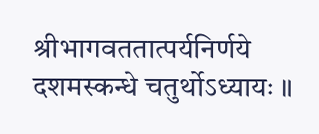श्रीभागवततात्पर्यनिर्णये दशमस्कन्धे चतुर्थोऽध्यायः ॥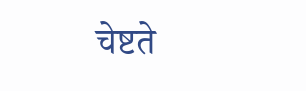चेष्टते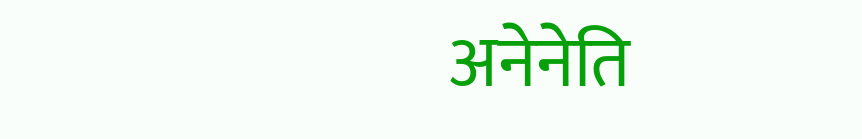अनेनेति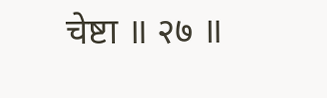चेष्टा ॥ २७ ॥